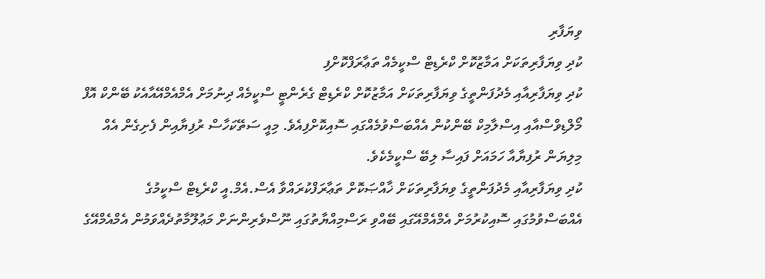ވިޔަފާރި
ކުދި ވިޔަފާރިތަކަށް އަމާޒުކޮށް ކްރެޑިޓް ސްކީމެއް ތަޢާރަފްކޮށްފި
ކުދި ވިޔަފާރިއާއި މެދުފަންތީގެ ވިޔަފާރިތަކަށް އަމާޒުކޮށް ކްރެޑިޓް ގެރެންޓީ ސްކީމެއް ދިނުމަށް އެމްއެމްއޭއާއެކު ބޭންކް އޮފް މޯލްޑިވްސްއާއި އިސްލާމިކް ބޭންކުން އެއްބަސްވުމެއްގައި ސޮއިކޮށްފިއެވެ. މިއީ ސަތޭކަހާސް ރުފިޔާއިން ފެށިގެން އެއް މިލިޔަން ރުފިޔާއާ ހަމައަށް ފައިސާ ލިބޭ ސްކީމެކެވެ.
ކުދި ވިޔަފާރިއާއި މެދުފަންތީގެ ވިޔަފާރިތަކަށް ޚާއްޞަކޮށް ތަޢާރަފްކުރައްވާ އެސް.އެމް.އީ ކްރެޑިޓް ސްކީމުގެ އެއްބަސްވުމުގައި ސޮއިކުރުމަށް އެމްއެމްއޭގައި ބޭއްވި ރަސްމިއްޔާތުގައި ނޫސްވެރިންނަށް މަޢުލޫމާތުދެއްވަމުން އެމްއެމްއޭގެ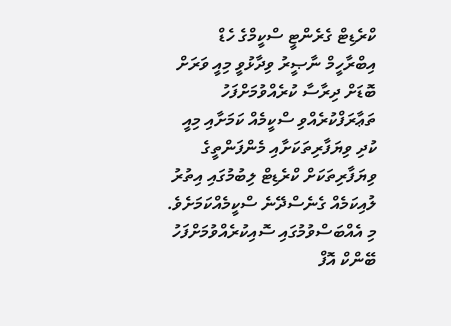ކްރެޑިޓް ގެރެންޓީ ސްކީމްގެ ހެޑް އިބްރާހީމް ނާޞީރު ވިދާޅުވީ މިއީ ވަރަށް ބޮޑަށް ދިރާސާ ކުރެއްވުމަށްފަހު ތަޢާރަފްކުރެއްވި ސްކީމެއް ކަމަށާއި މިއީ ކުދި ވިޔަފާރިތަކަށާއި މެންފަންތީގެ ވިޔަފާރިތަކަށް ކްރެޑިޓް ލިބުމުގައި އިތުރު ލުއިކަމެއް ގެނެސްދޭނެ ސްކީމެއްކަމަށެވެ.
މި އެއްބަސްވުމުގައި ސޮއިކުރެއްވުމަށްފަހު ބޭންކް އޮފް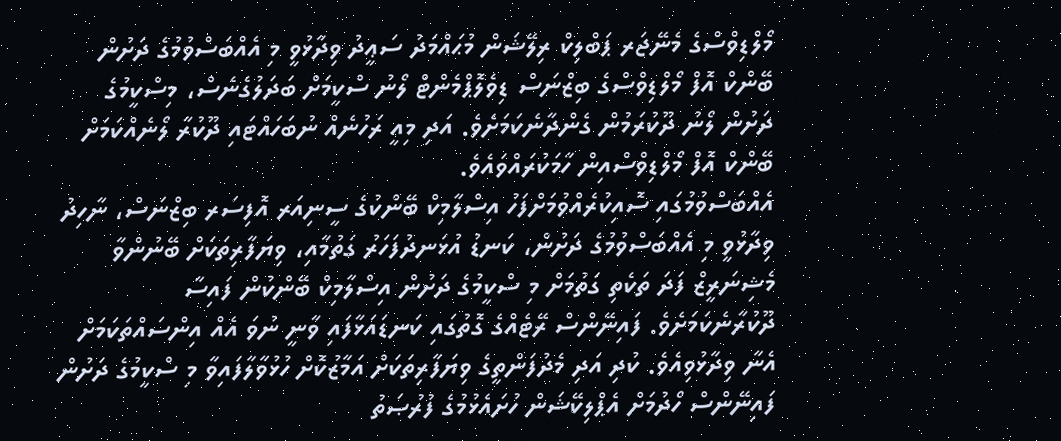މޯލްޑިވްސްގެ މެނޭޖަރ ޕަބްލިކް ރިލޭޝަން މުޙައްމަދު ސަޢީދު ވިދާޅުވީ މި އެއްބަސްވުމުގެ ދަށުން ބޭންކް އޮފް މޯލްޑިވްސްގެ ބިޒްނަސް ޑިވެލޮޕްމެންޓް ލޯނު ސްކީމަށް ބަދަލުގެނެސް، މިސްކީމުގެ ދަށުން ލޯނު ދޫކުރަމުން ގެންދާނެކަމަށެވެ. އަދި މިއީ ރަހުނެއް ނުބަހައްޓައި ދޫކުރާ ލޯނެއްކަމަށް ބޭންކް އޮފް މޯލްޑިވްސްއިން ހާމަކުރައްވައެވެ.
އެއްބަސްވުމުގައި ސޮއިކުރެއްވުމަށްފަހު އިސްލާމިކް ބޭންކުގެ ސީނިއަރ އޮފިސަރ ބިޒްނަސް، ނާހިދު ވިދާޅުވީ މި އެއްބަސްވުމުގެ ދަށުން، ކަނޑު އުޅަނދުފަހަރު ގަތުމާއި، ވިޔަފާރިތަކަށް ބޭނުންވާ މެޝިނަރީޒް ފަދަ ތަކެތި ގަތުމަށް މި ސްކީމުގެ ދަށުން އިސްލާމިކް ބޭންކުން ފައިސާ ދޫކުރާނެކަމަށެވެ. ފައިނޭންސް ރޭޓެއްގެ ގޮތުގައި ކަނޑައަޅާފައި ވާނީ ނުވަ އެއް އިންސައްތަކަމަށް އެނާ ވިދާޅުވިއެވެ. ކުދި އަދި މެދުފަންތީގެ ވިޔަފާރިތަކަށް އަމާޒުކޮށް ހުޅުވާލާފައިވާ މި ސްކީމުގެ ދަށުން ފައިނޭންސް ހޯދުމަށް އެޕްލިކޭޝަން ހުށައެޅުމުގެ ފުރުޞަތު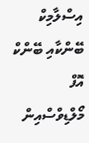އިސްލާމިކް ބޭންކާއި ބޭންކް އޮފް މޯލްޑިވްސްއިން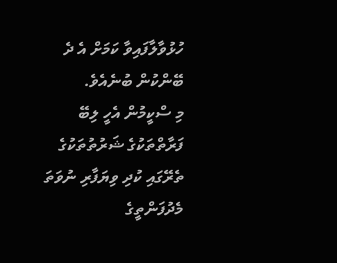ހުޅުވާލާފައިވާ ކަމަށް އެ ދެ ބޭންކުން ބުނެއެވެ.
މި ސްކީމުން އެހީ ލިބޭ ފަރާތްތަކުގެ ޝަރުތުތަކުގެ ތެރޭގައި ކުދި ވިޔަފާރި ނުވަތަ މެދުފަންތީގެ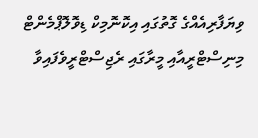ވިޔަފާރިއެއްގެ ގޮތުގައި އިކޮނޮމިކް ޑިވޮލޮޕްމެންޓް މިނިސްޓްރީއާއި މީރާގައި ރެޖިސްޓްރީވެފައިވާ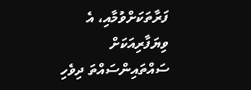ފަރާތަކަށްވުމާއި، އެ ވިޔަފާރިއަކަށް ސައްތައިންސައްތަ ދިވެހި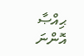ޙިއްޞާ އޮންނަ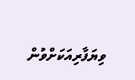ވިޔަފާރިއަކަށްވުން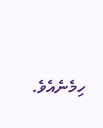ހިމެނެއެވެ.